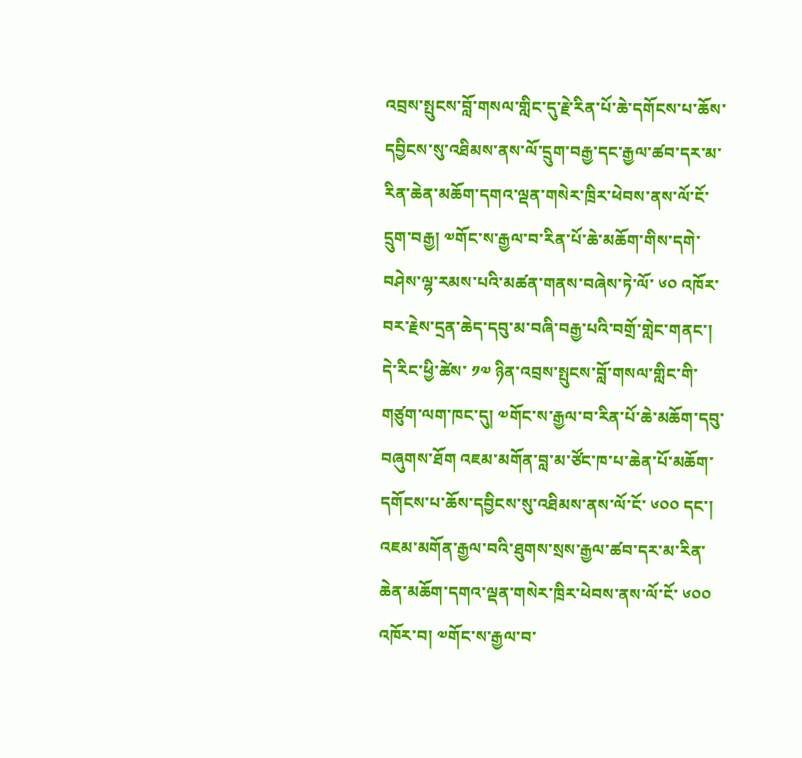འབྲས་སྤུངས་བློ་གསལ་གླིང་དུ་རྗེ་རིན་པོ་ཆེ་དགོངས་པ་ཆོས་དབྱིངས་སུ་འཐིམས་ནས་ལོ་དྲུག་བརྒྱ་དང་རྒྱལ་ཚབ་དར་མ་རིན་ཆེན་མཆོག་དགའ་ལྡན་གསེར་ཁྲིར་ཕེབས་ནས་ལོ་ངོ་དྲུག་བརྒྱ། ༧གོང་ས་རྒྱལ་བ་རིན་པོ་ཆེ་མཆོག་གིས་དགེ་བཤེས་ལྷ་རམས་པའི་མཚན་གནས་བཞེས་ཏེ་ལོ་ ༦༠ འཁོར་བར་རྗེས་དྲན་ཆེད་དབུ་མ་བཞི་བརྒྱ་པའི་བགྲོ་གླེང་གནང་།
དེ་རིང་ཕྱི་ཚེས་ ༡༧ ཉིན་འབྲས་སྤུངས་བློ་གསལ་གླིང་གི་གཙུག་ལག་ཁང་དུ། ༧གོང་ས་རྒྱལ་བ་རིན་པོ་ཆེ་མཆོག་དབུ་བཞུགས་ཐོག འཇམ་མགོན་བླ་མ་ཙོང་ཁ་པ་ཆེན་པོ་མཆོག་དགོངས་པ་ཆོས་དབྱིངས་སུ་འཐིམས་ནས་ལོ་ངོ་ ༦༠༠ དང་། འཇམ་མགོན་རྒྱལ་བའི་ཐུགས་སྲས་རྒྱལ་ཚབ་དར་མ་རིན་ཆེན་མཆོག་དགའ་ལྡན་གསེར་ཁྲིར་ཕེབས་ནས་ལོ་ངོ་ ༦༠༠ འཁོར་བ། ༧གོང་ས་རྒྱལ་བ་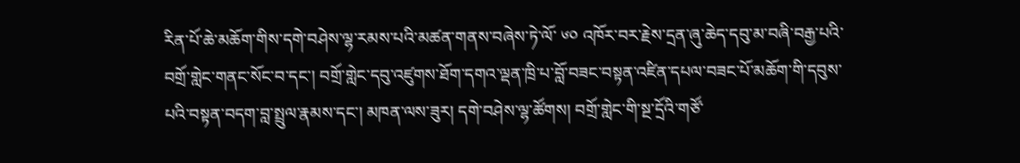རིན་པོ་ཆེ་མཆོག་གིས་དགེ་བཤེས་ལྷ་རམས་པའི་མཚན་གནས་བཞེས་ཏེ་ལོ་ ༦༠ འཁོར་བར་རྗེས་དྲན་ཞུ་ཆེད་དབུ་མ་བཞི་བརྒྱ་པའི་བགྲོ་གླེང་གནང་སོང་བ་དང་། བགྲོ་གླེང་དབུ་འཛུགས་ཐོག་དགའ་ལྡན་ཁྲི་པ་བློ་བཟང་བསྟན་འཛིན་དཔལ་བཟང་པོ་མཆོག་གི་དབུས་པའི་བསྟན་བདག་བླ་སྤྲུལ་རྣམས་དང་། མཁན་ལས་ཟུར། དགེ་བཤེས་ལྷ་ཚོགས། བགྲོ་གླེང་གི་སྔ་དྲོའི་གཙོ་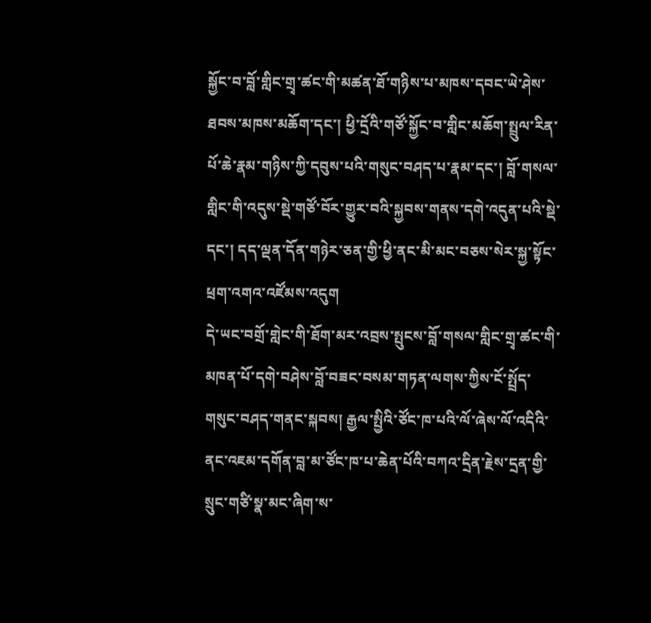སྐྱོང་བ་བློ་གླིང་གྲྭ་ཚང་གི་མཚན་ཐོ་གཉིས་པ་མཁས་དབང་ཡེ་ཤེས་ཐབས་མཁས་མཆོག་དང་། ཕྱི་དྲོའི་གཙོ་སྐྱོང་བ་གླིང་མཆོག་སྤྲུལ་རིན་པོ་ཆེ་རྣམ་གཉིས་ཀྱི་དབུས་པའི་གསུང་བཤད་པ་རྣམ་དང་། བློ་གསལ་གླིང་གི་འདུས་སྡེ་གཙོ་བོར་གྱུར་བའི་སྐྱབས་གནས་དགེ་འདུན་པའི་སྡེ་དང་། དད་ལྡན་དོན་གཉེར་ཅན་གྱི་ཕྱི་ནང་མི་མང་བཅས་སེར་སྐྱ་སྟོང་ཕྲག་འགའ་འཛོམས་འདུག
དེ་ཡང་བགྲོ་གླེང་གི་ཐོག་མར་འབྲས་སྤུངས་བློ་གསལ་གླིང་གྲྭ་ཚང་གི་མཁན་པོ་དགེ་བཤེས་བློ་བཟང་བསམ་གཏན་ལགས་ཀྱིས་ངོ་སྤྲོད་གསུང་བཤད་གནང་སྐབས། རྒྱལ་སྤྱིའི་ཙོང་ཁ་པའི་ལོ་ཞེས་ལོ་འདིའི་ནང་འཇམ་དགོན་བླ་མ་ཙོང་ཁ་པ་ཆེན་པོའི་བཀའ་དྲིན་རྗེས་དྲན་གྱི་སྲུང་གཙི་སྣ་མང་ཞིག་ས་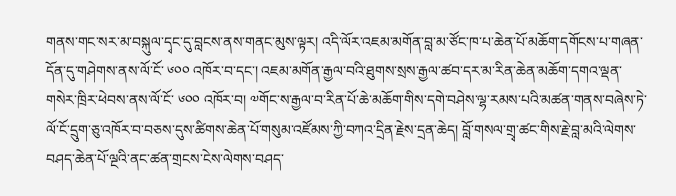གནས་གང་སར་མ་བསྐུལ་དྭང་དུ་བླངས་ནས་གནང་མུས་ལྟར། འདི་ལོར་འཇམ་མགོན་བླ་མ་ཙོང་ཁ་པ་ཆེན་པོ་མཆོག་དགོངས་པ་གཞན་དོན་དུ་གཤེགས་ནས་ལོ་ངོ་ ༦༠༠ འཁོར་བ་དང་། འཇམ་མགོན་རྒྱལ་བའི་ཐུགས་སྲས་རྒྱལ་ཚབ་དར་མ་རིན་ཆེན་མཆོག་དགའ་ལྡན་གསེར་ཁྲིར་ཕེབས་ནས་ལོ་ངོ་ ༦༠༠ འཁོར་བ། ༧གོང་ས་རྒྱལ་བ་རིན་པོ་ཆེ་མཆོག་གིས་དགེ་བཤེས་ལྷ་རམས་པའི་མཚན་གནས་བཞེས་ཏེ་ལོ་ངོ་དྲུག་ཅུ་འཁོར་བ་བཅས་དུས་ཚིགས་ཆེན་པོ་གསུམ་འཛོམས་ཀྱི་བཀའ་དྲིན་རྗེས་དྲན་ཆེད། བློ་གསལ་གྲྭ་ཚང་གིས་རྗེ་བླ་མའི་ལེགས་བཤད་ཆེན་པོ་ལྔའི་ནང་ཚན་གྲངས་ངེས་ལེགས་བཤད་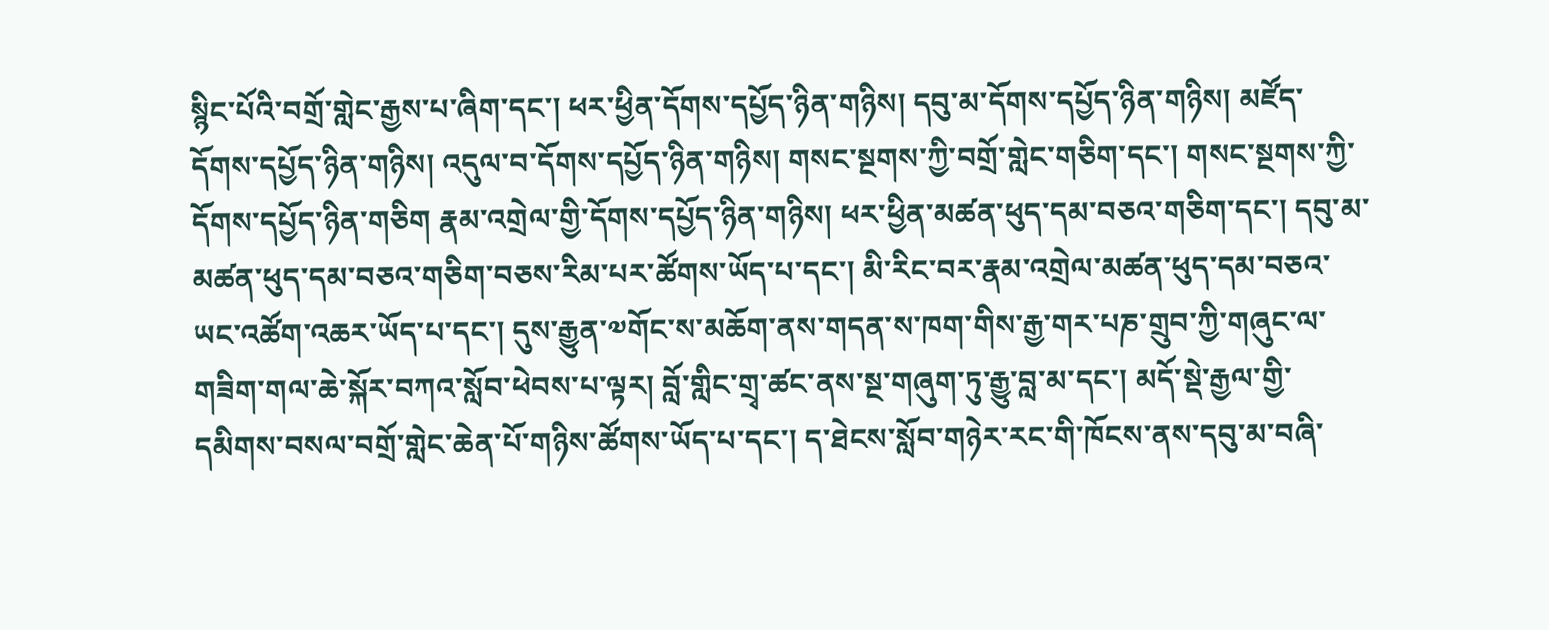སྙིང་པོའི་བགྲོ་གླེང་རྒྱས་པ་ཞིག་དང་། ཕར་ཕྱིན་དོགས་དཔྱོད་ཉིན་གཉིས། དབུ་མ་དོགས་དཔྱོད་ཉིན་གཉིས། མཛོད་དོགས་དཔྱོད་ཉིན་གཉིས། འདུལ་བ་དོགས་དཔྱོད་ཉིན་གཉིས། གསང་སྔགས་ཀྱི་བགྲོ་གླེང་གཅིག་དང་། གསང་སྔགས་ཀྱི་དོགས་དཔྱོད་ཉིན་གཅིག རྣམ་འགྲེལ་གྱི་དོགས་དཔྱོད་ཉིན་གཉིས། ཕར་ཕྱིན་མཚན་ཕུད་དམ་བཅའ་གཅིག་དང་། དབུ་མ་མཚན་ཕུད་དམ་བཅའ་གཅིག་བཅས་རིམ་པར་ཚོགས་ཡོད་པ་དང་། མི་རིང་བར་རྣམ་འགྲེལ་མཚན་ཕུད་དམ་བཅའ་ཡང་འཚོག་འཆར་ཡོད་པ་དང་། དུས་རྒྱུན་༧གོང་ས་མཆོག་ནས་གདན་ས་ཁག་གིས་རྒྱ་གར་པཎ་གྲུབ་ཀྱི་གཞུང་ལ་གཟིག་གལ་ཆེ་སྐོར་བཀའ་སློབ་ཕེབས་པ་ལྟར། བློ་གླིང་གྲྭ་ཚང་ནས་སྔ་གཞུག་ཏུ་རྒྱུ་བླ་མ་དང་། མདོ་སྡེ་རྒྱལ་གྱི་དམིགས་བསལ་བགྲོ་གླེང་ཆེན་པོ་གཉིས་ཚོགས་ཡོད་པ་དང་། ད་ཐེངས་སློབ་གཉེར་རང་གི་ཁོངས་ནས་དབུ་མ་བཞི་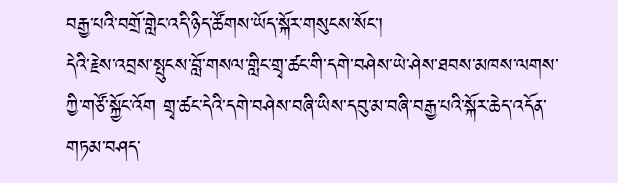བརྒྱ་པའི་བགྲོ་གླེང་འདི་ཉིད་ཚོགས་ཡོད་སྐོར་གསུངས་སོང་།
དེའི་རྗེས་འབྲས་སྤུངས་བློ་གསལ་གླིང་གྲྭ་ཚང་གི་དགེ་བཤེས་ཡེ་ཤེས་ཐབས་མཁས་ལགས་ཀྱི་གཙོ་སྐྱོང་འོག གྲྭ་ཚང་དེའི་དགེ་བཤེས་བཞི་ཡིས་དབུ་མ་བཞི་བརྒྱ་པའི་སྐོར་ཆེད་འདོན་གཏམ་བཤད་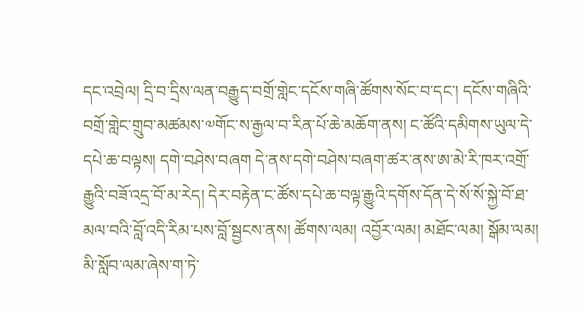དང་འབྲེལ། དྲི་བ་དྲིས་ལན་བརྒྱུད་བགྲོ་གླེང་དངོས་གཞི་ཚོགས་སོང་བ་དང་། དངོས་གཞིའི་བགྲོ་གླེང་གྲུབ་མཚམས་༧གོང་ས་རྒྱལ་བ་རིན་པོ་ཆེ་མཆོག་ནས། ང་ཚོའི་དམིགས་ཡུལ་དེ་དཔེ་ཆ་བལྟས། དགེ་བཤེས་བཞག དེ་ནས་དགེ་བཤེས་བཞག་ཚར་ནས་ཨ་མེ་རི་ཁར་འགྲོ་རྒྱུའི་བཟོ་འདྲ་བོ་མ་རེད། དེར་བརྟེན་ང་ཚོས་དཔེ་ཆ་བལྟ་རྒྱུའི་དགོས་དོན་དེ་སོ་སོ་སྐྱེ་བོ་ཐ་མལ་བའི་བློ་འདི་རིམ་པས་བློ་སྦྱངས་ནས། ཚོགས་ལམ། འབྱོར་ལམ། མཐོང་ལམ། སྒོམ་ལམ། མི་སློབ་ལམ་ཞེས་ག་ཏེ་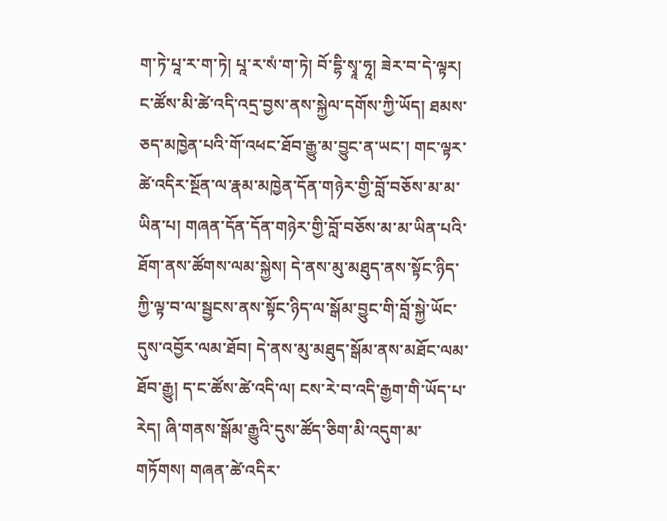ག་ཏེ་པཱ་ར་ག་ཏེ། པཱ་ར་སཾ་ག་ཏེ། བོ་དྷི་སྭཱ་ཧཱ། ཟེར་བ་དེ་ལྟར། ང་ཚོས་མི་ཚེ་འདི་འདྲ་བྱས་ནས་སྐྱེལ་དགོས་ཀྱི་ཡོད། ཐམས་ཅད་མཁྱེན་པའི་གོ་འཕང་ཐོབ་རྒྱུ་མ་བྱུང་ན་ཡང་། གང་ལྟར་ཚེ་འདིར་སྔོན་ལ་རྣམ་མཁྱེན་དོན་གཉེར་གྱི་བློ་བཅོས་མ་མ་ཡིན་པ། གཞན་དོན་དོན་གཉེར་གྱི་བློ་བཅོས་མ་མ་ཡིན་པའི་ཐོག་ནས་ཚོགས་ལམ་སྐྱེས། དེ་ནས་མུ་མཐུད་ནས་སྟོང་ཉིད་ཀྱི་ལྟ་བ་ལ་སྦྱངས་ནས་སྟོང་ཉིད་ལ་སྒོམ་བྱུང་གི་བློ་སྐྱེ་ཡོང་དུས་འབྱོར་ལམ་ཐོབ། དེ་ནས་མུ་མཐུད་སྒོམ་ནས་མཐོང་ལམ་ཐོབ་རྒྱུ། ད་ང་ཚོས་ཚེ་འདི་ལ། ངས་རེ་བ་འདི་རྒྱག་གི་ཡོད་པ་རེད། ཞི་གནས་སྒོམ་རྒྱུའི་དུས་ཚོད་ཅིག་མི་འདུག་མ་གཏོགས། གཞན་ཚེ་འདིར་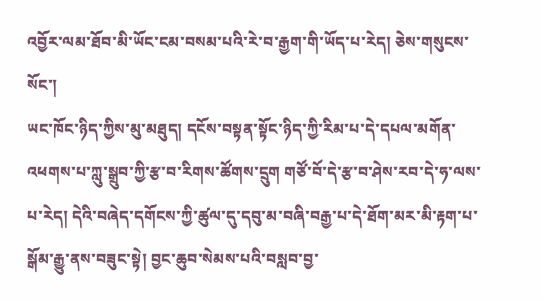འབྱོར་ལམ་ཐོབ་མི་ཡོང་ངམ་བསམ་པའི་རེ་བ་རྒྱག་གི་ཡོད་པ་རེད། ཅེས་གསུངས་སོང་།
ཡང་ཁོང་ཉིད་ཀྱིས་མུ་མཐུད། དངོས་བསྟན་སྟོང་ཉིད་ཀྱི་རིམ་པ་དེ་དཔལ་མགོན་འཕགས་པ་ཀླུ་སྒྲུབ་ཀྱི་རྩ་བ་རིགས་ཚོགས་དྲུག གཙོ་བོ་དེ་རྩ་བ་ཤེས་རབ་དེ་ཧ་ལས་པ་རེད། དེའི་བཞེད་དགོངས་ཀྱི་ཚུལ་དུ་དབུ་མ་བཞི་བརྒྱ་པ་དེ་ཐོག་མར་མི་རྟག་པ་སྒོམ་རྒྱུ་ནས་བཟུང་སྟེ། བྱང་ཆུབ་སེམས་པའི་བསླབ་བྱ་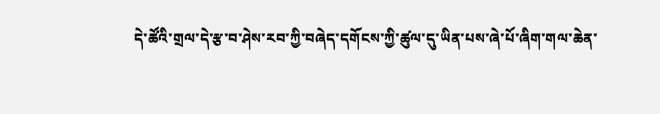དེ་ཚོའི་གྲལ་དེ་རྩ་བ་ཤེས་རབ་ཀྱི་བཞེད་དགོངས་ཀྱི་ཚུལ་དུ་ཡིན་པས་ཞེ་པོ་ཞིག་གལ་ཆེན་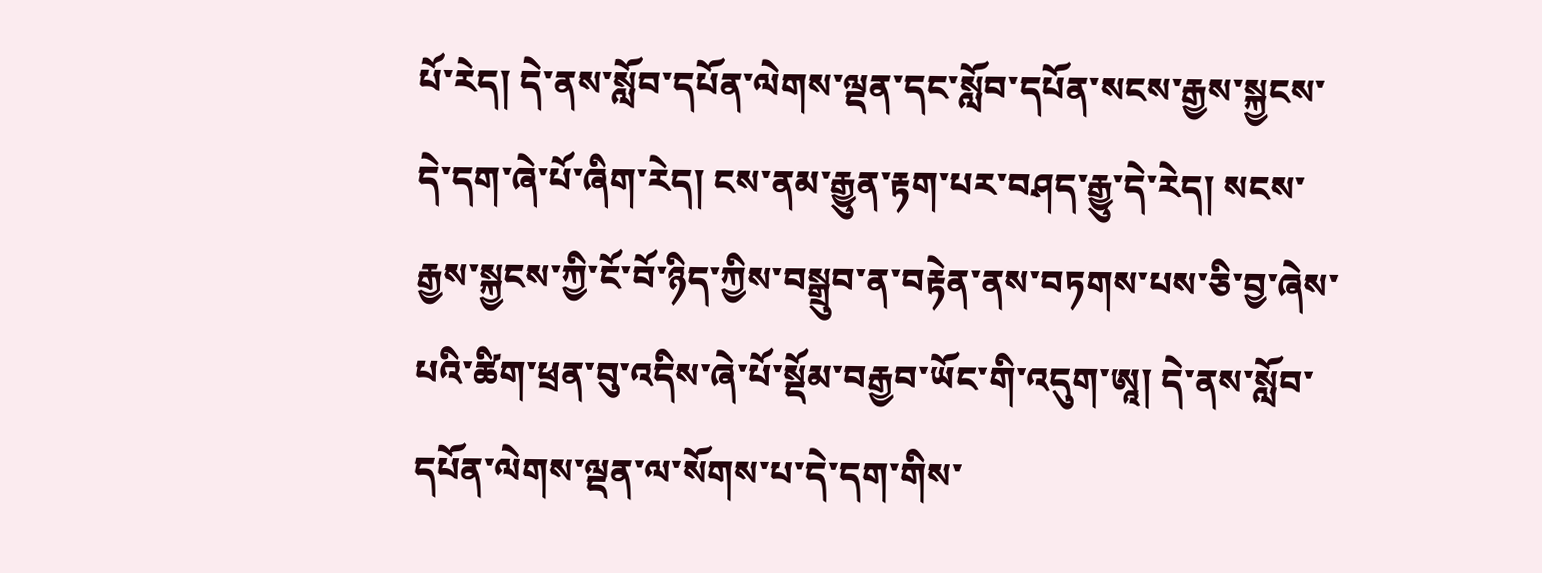པོ་རེད། དེ་ནས་སློབ་དཔོན་ལེགས་ལྡན་དང་སློབ་དཔོན་སངས་རྒྱས་སྐྱངས་དེ་དག་ཞེ་པོ་ཞིག་རེད། ངས་ནམ་རྒྱུན་རྟག་པར་བཤད་རྒྱུ་དེ་རེད། སངས་རྒྱས་སྐྱངས་ཀྱི་ངོ་བོ་ཉིད་ཀྱིས་བསྒྲུབ་ན་བརྟེན་ནས་བཏགས་པས་ཅི་བྱ་ཞེས་པའི་ཚིག་ཕྲན་བུ་འདིས་ཞེ་པོ་སྡོམ་བརྒྱབ་ཡོང་གི་འདུག་ཨཱ། དེ་ནས་སློབ་དཔོན་ལེགས་ལྡན་ལ་སོགས་པ་དེ་དག་གིས་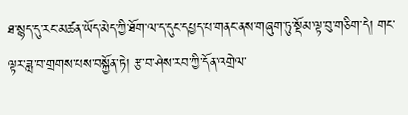ཐ་སྙད་དུ་རང་མཚན་ཡོད་མེད་ཀྱི་ཐོག་ལ་ད་དུང་དཔྱད་པ་གནང་ནས་གཞུག་ཏུ་སྡོམ་ལྟ་བུ་གཅིག་དེ། གང་ལྟར་ཟླ་བ་གྲགས་པས་བསྐྱོན་ཏེ། རྩ་བ་ཤེས་རབ་ཀྱི་དོན་འགྲེལ་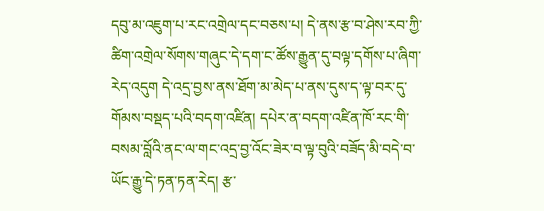དབུ་མ་འཇུག་པ་རང་འགྲེལ་དང་བཅས་པ། དེ་ནས་རྩ་བ་ཤེས་རབ་ཀྱི་ཚིག་འགྲེལ་སོགས་གཞུང་དེ་དག་ང་ཚོས་རྒྱུན་དུ་བལྟ་དགོས་པ་ཞིག་རེད་འདུག དེ་འདྲ་བྱས་ནས་ཐོག་མ་མེད་པ་ནས་དུས་ད་ལྟ་བར་དུ་གོམས་བསྡད་པའི་བདག་འཛིན། དཔེར་ན་བདག་འཛིན་ཁོ་རང་གི་བསམ་བློའི་ནང་ལ་གང་འདྲ་བྱ་འོང་ཟེར་བ་ལྟ་བུའི་བཟོད་མི་བདེ་བ་ཡོང་རྒྱུ་དེ་ཏན་ཏན་རེད། རྩ་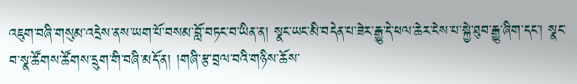འཇུག་བཞི་གསུམ་འདྲེས་ནས་ཡག་པོ་བསམ་བློ་བཏང་བ་ཡིན་ན། སྣང་ཡང་མི་བདེན་པ་ཟེར་རྒྱུ་དེ་ཕལ་ཆེར་ངེས་པ་སྐྱེ་ཐུབ་རྒྱུ་ཞིག་དང་། སྣང་བ་སྣ་ཚོགས་ཚོགས་དྲུག་གི་བཞི་མདོ་ན། །གཞི་རྩ་བྲལ་བའི་གཉིས་ཆོས་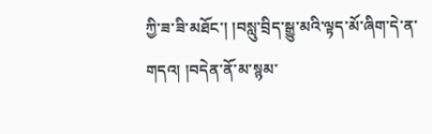ཀྱི་ཟ་ཟི་མཐོང་། །བསླུ་བྲིད་སྒྱུ་མའི་ལྟད་མོ་ཞིག་དེ་ན་གདའ། །བདེན་ནོ་མ་སྙམ་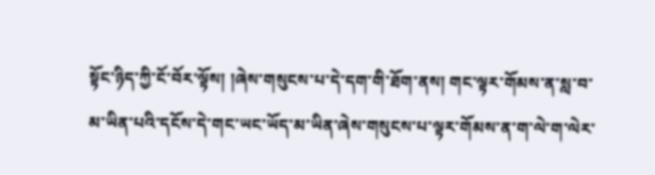སྟོང་ཉིད་ཀྱི་ངོ་བོར་ལྟོས། །ཞེས་གསུངས་པ་དེ་དག་གི་ཐོག་ནས། གང་ལྟར་གོམས་ན་སླ་བ་མ་ཡིན་པའི་དངོས་དེ་གང་ཡང་ཡོད་མ་ཡིན་ཞེས་གསུངས་པ་ལྟར་གོམས་ན་ག་ལེ་ག་ལེར་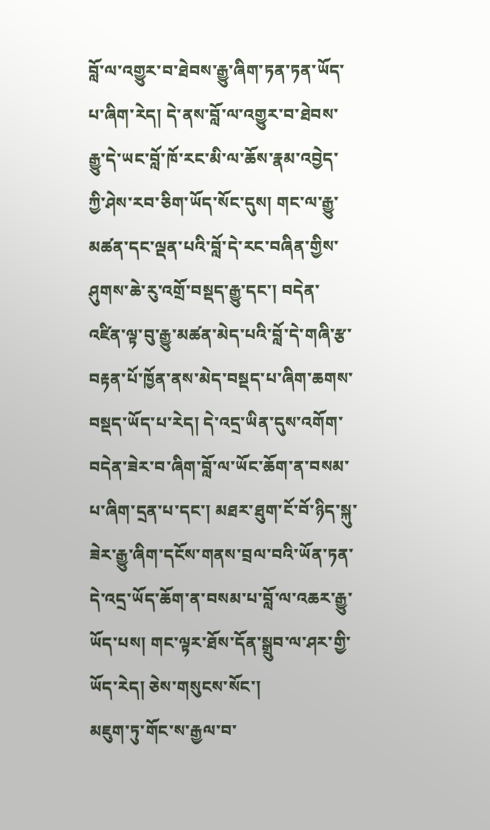བློ་ལ་འགྱུར་བ་ཐེབས་རྒྱུ་ཞིག་ཏན་ཏན་ཡོད་པ་ཞིག་རེད། དེ་ནས་བློ་ལ་འགྱུར་བ་ཐེབས་རྒྱུ་དེ་ཡང་བློ་ཁོ་རང་མི་ལ་ཆོས་རྣམ་འབྱེད་ཀྱི་ཤེས་རབ་ཅིག་ཡོད་སོང་དུས། གང་ལ་རྒྱུ་མཚན་དང་ལྡན་པའི་བློ་དེ་རང་བཞིན་གྱིས་ཤུགས་ཆེ་རུ་འགྲོ་བསྡད་རྒྱུ་དང་། བདེན་འཛིན་ལྟ་བུ་རྒྱུ་མཚན་མེད་པའི་བློ་དེ་གཞི་རྩ་བརྟན་པོ་ཁྱོན་ནས་མེད་བསྡད་པ་ཞིག་ཆགས་བསྡད་ཡོད་པ་རེད། དེ་འདྲ་ཡིན་དུས་འགོག་བདེན་ཟེར་བ་ཞིག་བློ་ལ་ཡོང་ཆོག་ན་བསམ་པ་ཞིག་དྲན་པ་དང་། མཐར་ཐུག་ངོ་བོ་ཉིད་སྐུ་ཟེར་རྒྱུ་ཞིག་དངོས་གནས་བྲལ་བའི་ཡོན་ཏན་དེ་འདྲ་ཡོད་ཆོག་ན་བསམ་པ་བློ་ལ་འཆར་རྒྱུ་ཡོད་པས། གང་ལྟར་ཐོས་དོན་སྒྲུབ་ལ་ཤར་གྱི་ཡོད་རེད། ཅེས་གསུངས་སོང་།
མཇུག་ཏུ་གོང་ས་རྒྱལ་བ་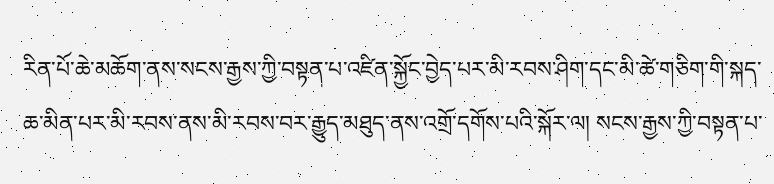རིན་པོ་ཆེ་མཆོག་ནས་སངས་རྒྱས་ཀྱི་བསྟན་པ་འཛིན་སྐྱོང་བྱེད་པར་མི་རབས་ཤིག་དང་མི་ཚེ་གཅིག་གི་སྐད་ཆ་མིན་པར་མི་རབས་ནས་མི་རབས་བར་རྒྱུད་མཐུད་ནས་འགྲོ་དགོས་པའི་སྐོར་ལ། སངས་རྒྱས་ཀྱི་བསྟན་པ་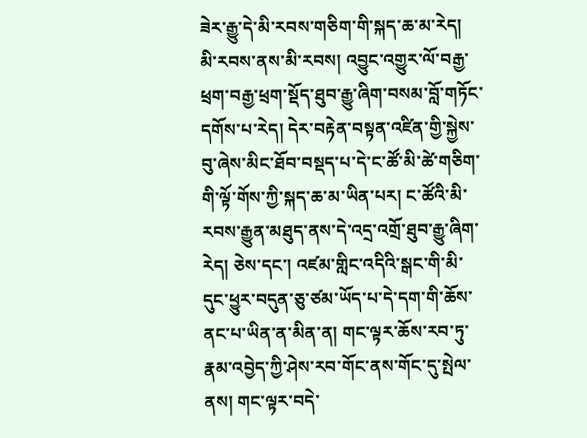ཟེར་རྒྱུ་དེ་མི་རབས་གཅིག་གི་སྐད་ཆ་མ་རེད། མི་རབས་ནས་མི་རབས། འབྱུང་འགྱུར་ལོ་བརྒྱ་ཕྲག་བརྒྱ་ཕྲག་སྡོད་ཐུབ་རྒྱུ་ཞིག་བསམ་བློ་གཏོང་དགོས་པ་རེད། དེར་བརྟེན་བསྟན་འཛིན་གྱི་སྐྱེས་བུ་ཞེས་མིང་ཐོབ་བསྡད་པ་དེ་ང་ཚོ་མི་ཚེ་གཅིག་གི་ལྟོ་གོས་ཀྱི་སྐད་ཆ་མ་ཡིན་པར། ང་ཚོའི་མི་རབས་རྒྱུན་མཐུད་ནས་དེ་འདྲ་འགྲོ་ཐུབ་རྒྱུ་ཞིག་རེད། ཅེས་དང་། འཛམ་གླིང་འདིའི་སྒང་གི་མི་དུང་ཕྱུར་བདུན་ཅུ་ཙམ་ཡོད་པ་དེ་དག་གི་ཆོས་ནང་པ་ཡིན་ན་མིན་ན། གང་ལྟར་ཆོས་རབ་ཏུ་རྣམ་འབྱེད་ཀྱི་ཤེས་རབ་གོང་ནས་གོང་དུ་སྤེལ་ནས། གང་ལྟར་བདེ་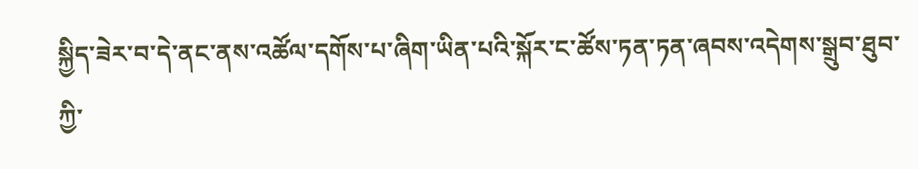སྐྱིད་ཟེར་བ་དེ་ནང་ནས་འཚོལ་དགོས་པ་ཞིག་ཡིན་པའི་སྐོར་ང་ཚོས་ཏན་ཏན་ཞབས་འདེགས་སྒྲུབ་ཐུབ་ཀྱི་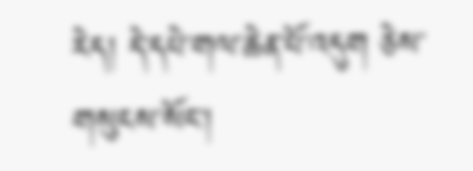རེད། དེ་དཔེ་གལ་ཆེན་པོ་འདུག ཅེས་གསུངས་སོང་།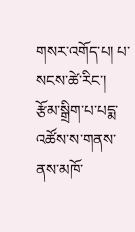གསར་འགོད་པ། པ་སངས་ཚེ་རིང་། རྩོམ་སྒྲིག་པ་པདྨ་འཚོས་ས་གནས་ནས་མཁོ་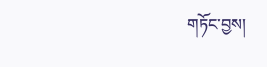གཏོང་བྱས།